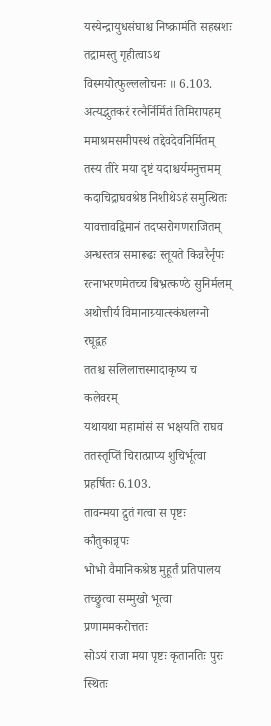यस्येन्द्रायुधसंघाश्च निष्क्रामंति सहस्रशः
तद्रामस्तु गृहीत्वाऽथ विस्मयोत्फुल्ललोचनः ॥ 6.103.
अत्यद्भुतकरं रत्नैर्निर्मितं तिमिरापहम्
ममाश्रमसमीपस्थं तद्देवदेवनिर्मितम्
तस्य तीरे मया दृष्टं यदाश्चर्यमनुत्तमम्
कदाचिद्राघवश्रेष्ठ निशीथेऽहं समुत्थितः
यावत्तावद्विमानं तदप्सरोगणराजितम् अन्धस्तत्र समारूढः स्तूयते किन्नरैर्नृपः
रत्नाभरणमेतच्च बिभ्रत्कण्ठे सुनिर्मलम्
अथोत्तीर्य विमानाग्र्यात्स्कंधलग्नो रघूद्वह
ततश्च सलिलात्तस्मादाकृष्य च कलेवरम्
यथायथा महामांसं स भक्षयति राघव
ततस्तृप्तिं चिरात्प्राप्य शुचिर्भूत्वा प्रहर्षितः 6.103.
तावन्मया द्रुतं गत्वा स पृष्टः कौतुकान्नृपः
भोभो वैमानिकश्रेष्ठ मुहूर्तं प्रतिपालय
तच्छ्रुत्वा सम्मुखो भूत्वा प्रणाममकरोत्ततः
सोऽयं राजा मया पृष्टः कृतानतिः पुरः स्थितः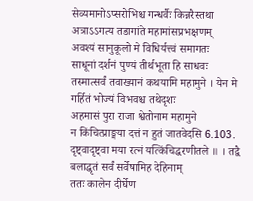सेव्यमानोऽप्सरोभिश्च गन्धर्वैः किन्नरैस्तथा
अत्राऽऽगत्य तडागांते महामांसप्रभक्षणम्
अवश्यं सानुकूलो मे विधिर्यत्त्वं समागतः
साधूनां दर्शनं पुण्यं तीर्थभूता हि साधवः
तस्मात्सर्वं तवाख्यानं कथयामि महामुने । येन मे गर्हितं भोज्यं विभवश्च तथेदृशः
अहमासं पुरा राजा श्वेतोनाम महामुने
न किंचित्प्राङ्मया दत्तं न हुतं जातवेदसि 6.103.
दृष्ट्वादृष्ट्वा मया रत्नं यत्किंचिद्धरणीतले ॥ । तद्वै बलाद्धृतं सर्वं सर्वेषामिह देहिनाम्
ततः कालेन दीर्घेण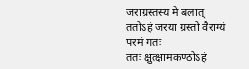जराग्रस्तस्य मे बलात्
ततोऽहं जरया ग्रस्तो वैराग्यं परमं गतः
ततः क्षुत्क्षामकण्ठोऽहं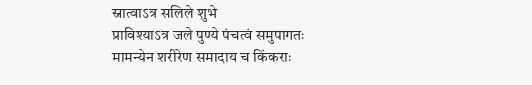स्नात्वाऽत्र सलिले शुभे
प्राविश्याऽत्र जले पुण्ये पंचत्वं समुपागतः
मामन्येन शरीरेण समादाय च किंकराः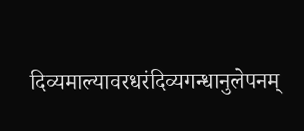दिव्यमाल्यावरधरंदिव्यगन्धानुलेपनम्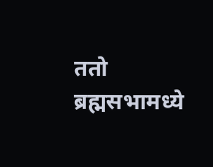ततो ब्रह्मसभामध्ये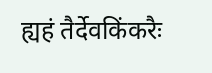ह्यहं तैर्देवकिंकरैः